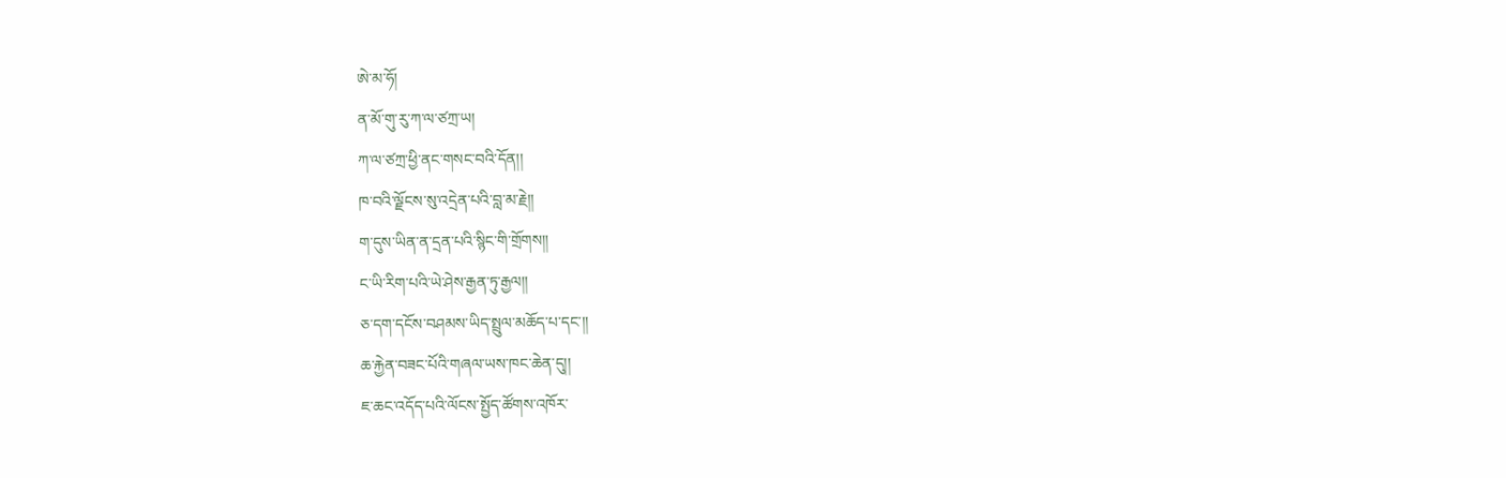ཨེ་མ་ཧོ།
ན་མོ་གུ་རུ་ཀ་ལ་ཙཀྲ་ཡ།
ཀ་ལ་ཙཀྲ་ཕྱི་ནང་གསང་བའི་དོན།།
ཁ་བའི་ལྗོངས་སུ་འདྲེན་པའི་བླ་མ་རྗེ།།
ག་དུས་ཡིན་ན་དྲན་པའི་སྙིང་གི་གྲོགས།།
ང་ཡི་རིག་པའི་ཡེ་ཤེས་རྒྱན་ཏུ་རྒྱལ།།
ཅ་དག་དངོས་བཤམས་ཡིད་སྤྲུལ་མཆོད་པ་དང་།།
ཆ་རྐྱེན་བཟང་པོའི་གཞལ་ཡས་ཁང་ཆེན་དུ།།
ཇ་ཆང་འདོད་པའི་ལོངས་སྤྱོད་ཚོགས་འཁོར་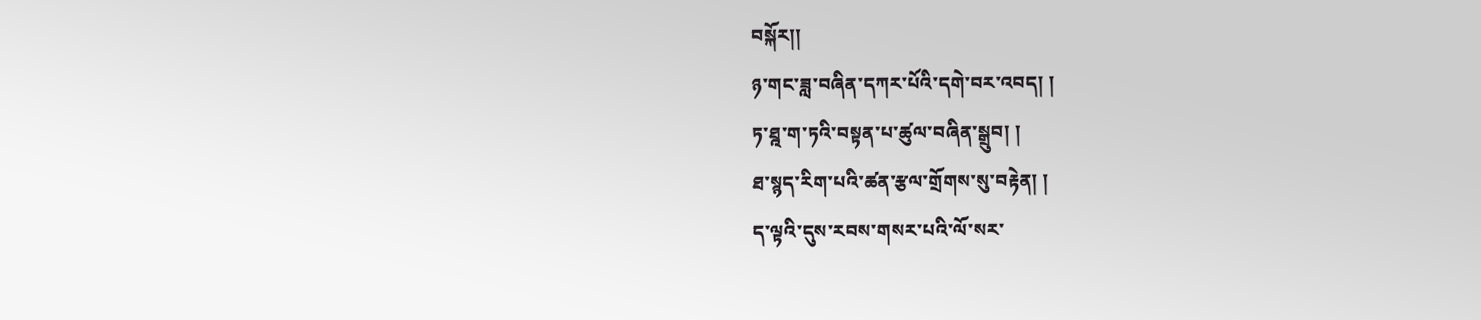བསྐོར།།
ཉ་གང་ཟླ་བཞིན་དཀར་པོའི་དགེ་བར་འབད། །
ཏ་ཐྰ་ག་ཏའི་བསྟན་པ་ཚུལ་བཞིན་སྒྲུབ། །
ཐ་སྙད་རིག་པའི་ཚན་རྩལ་གྲོགས་སུ་བརྟེན། །
ད་ལྟའི་དུས་རབས་གསར་པའི་ལོ་སར་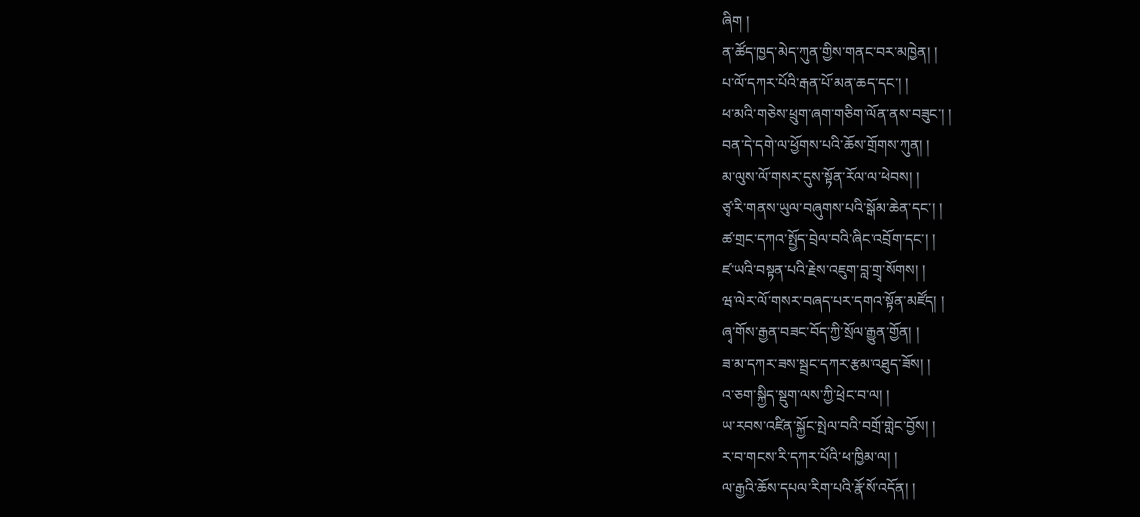ཞིག །
ན་ཚོད་ཁྱད་མེད་ཀུན་གྱིས་གནང་བར་མཁྱེན། །
པ་ལོ་དཀར་པོའི་རྒན་པོ་མན་ཆད་དང་། །
ཕ་མའི་གཅེས་ཕྲུག་ཞག་གཅིག་ལོན་ནས་བཟུང་། །
བན་དེ་དགེ་ལ་ཕྱོགས་པའི་ཆོས་གྲོགས་ཀུན། །
མ་ལུས་ལོ་གསར་དུས་སྟོན་རོལ་ལ་ཕེབས། །
ཙྭ་རི་གནས་ཡུལ་བཞུགས་པའི་སྒོམ་ཆེན་དང་། །
ཚ་གྲང་དཀའ་སྤྱོད་བྲེལ་བའི་ཞིང་འབྲོག་དང་། །
ཛ་ཡའི་བསྟན་པའི་རྗེས་འཇུག་བླ་གྲྭ་སོགས། །
ཝ་ལེར་ལོ་གསར་བཞད་པར་དགའ་སྟོན་མཛོད། །
ཞྭ་གོས་རྒྱན་བཟང་བོད་ཀྱི་སྲོལ་རྒྱུན་གྱོན། །
ཟ་མ་དཀར་ཟས་སྦྲང་དཀར་རྩམ་འཐུད་ཟོས། །
འ་ཅག་སྐྱིད་སྡུག་ལས་ཀྱི་ཕྲེང་བ་ལ། །
ཡ་རབས་འཛིན་སྐྱོང་སྤེལ་བའི་བགྲོ་གླེང་བྱོས། །
ར་བ་གངས་རི་དཀར་པོའི་ཕ་ཁྱིམ་ལ། །
ལ་རྒྱའི་ཆོས་དཔལ་རིག་པའི་རྣོ་སོ་འདོན། །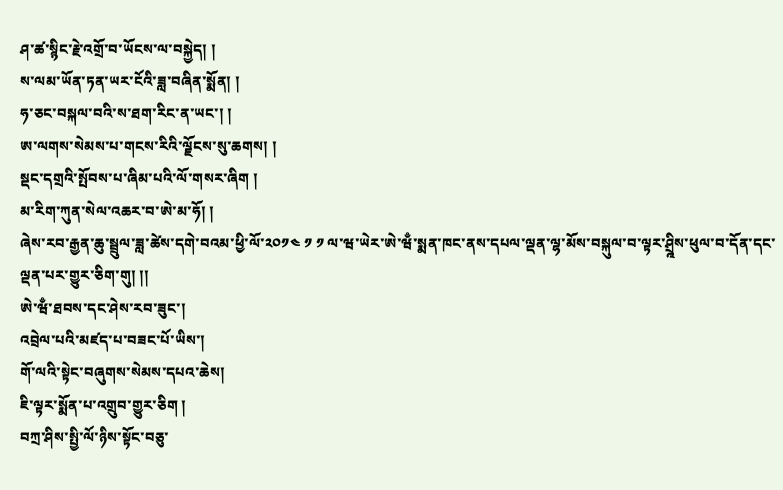ཤ་ཚ་སྙིང་རྗེ་འགྲོ་བ་ཡོངས་ལ་བསྐྱེད། །
ས་ལམ་ཡོན་ཏན་ཡར་ངོའི་ཟླ་བཞིན་སྨོན། །
ཧ་ཅང་བསྐལ་བའི་ས་ཐག་རིང་ན་ཡང་། །
ཨ་ལགས་སེམས་པ་གངས་རིའི་ལྗོངས་སུ་ཆགས། །
སྡང་དགྲའི་སྤོབས་པ་ཞིམ་པའི་ལོ་གསར་ཞིག །
མ་རིག་ཀུན་སེལ་འཆར་བ་ཨེ་མ་ཧོ། །
ཞེས་རབ་རྒྱན་ཆུ་སྦྲུལ་ཟླ་ཚེས་དགེ་བའམ་ཕྱི་ལོ་༢༠༡༤ ༡ ༡ ལ་ཝ་ཡེར་ཨེ་ཝྃ་སྨན་ཁང་ནས་དཔལ་ལྡན་ལྷ་མོས་བསྐུལ་བ་ལྟར་ཤྲྰིས་ཕུལ་བ་དོན་དང་ལྡན་པར་གྱུར་ཅིག་གུ། །།
ཨེ་ཝྃ་ཐབས་དང་ཤེས་རབ་ཟུང་།
འབྲེལ་པའི་མཛད་པ་བཟང་པོ་ཡིས་།
གོ་ལའི་སྟེང་བཞུགས་སེམས་དཔའ་ཆེས།
ཇི་ལྟར་སྨོན་པ་འགྲུབ་གྱུར་ཅིག །
བཀྲ་ཤིས་སྤྱི་ལོ་ཉིས་སྟོང་བཅུ་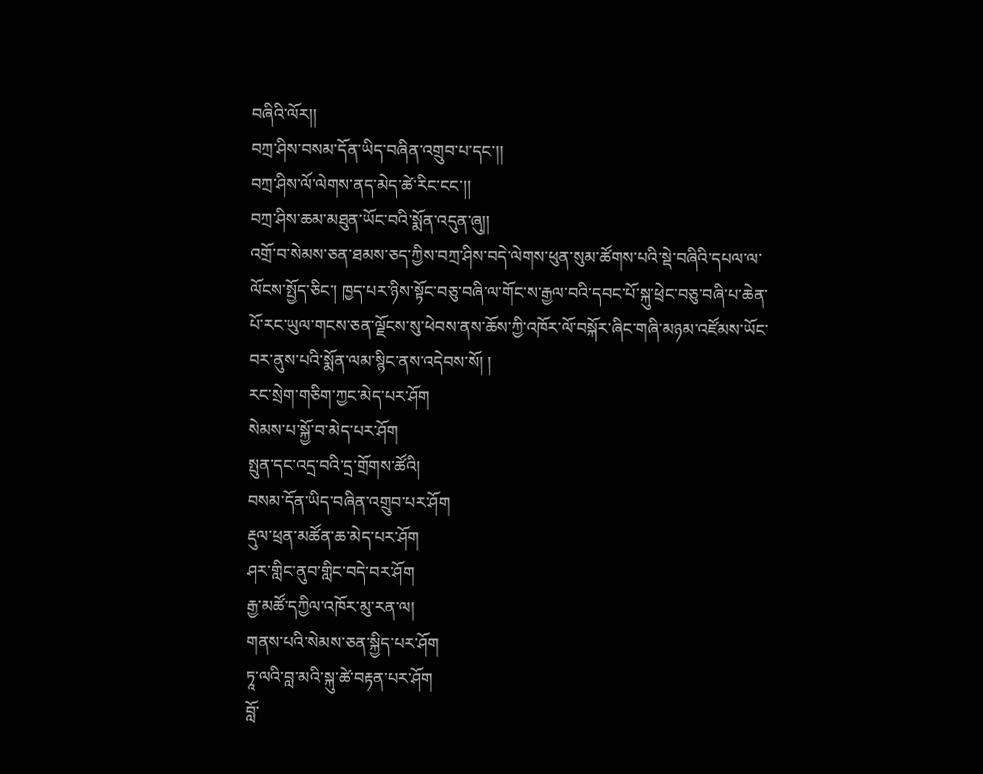བཞིའི་ལོར།།
བཀྲ་ཤིས་བསམ་དོན་ཡིད་བཞིན་འགྲུབ་པ་དང་།།
བཀྲ་ཤིས་ལོ་ལེགས་ནད་མེད་ཚེ་རིང་ངང་།།
བཀྲ་ཤིས་ཆམ་མཐུན་ཡོང་བའི་སྨོན་འདུན་ཞུ།།
འགྲོ་བ་སེམས་ཅན་ཐམས་ཅད་ཀྱིས་བཀྲ་ཤིས་བདེ་ལེགས་ཕུན་སུམ་ཚོགས་པའི་སྡེ་བཞིའི་དཔལ་ལ་ལོངས་སྤྱོད་ཅིང་། ཁྱད་པར་ཉིས་སྟོང་བཅུ་བཞི་ལ་གོང་ས་རྒྱལ་བའི་དབང་པོ་སྐུ་ཕྲེང་བཅུ་བཞི་པ་ཆེན་པོ་རང་ཡུལ་གངས་ཅན་ལྗོངས་སུ་ཕེབས་ནས་ཆོས་ཀྱི་འཁོར་ལོ་བསྐོར་ཞིང་གཞི་མཉམ་འཛོམས་ཡོང་བར་ནུས་པའི་སྨོན་ལམ་སྙིང་ནས་འདེབས་སོ། །
རང་སྲེག་གཅིག་ཀྱང་མེད་པར་ཤོག
སེམས་པ་སྐྱོ་བ་མེད་པར་ཤོག
སྤུན་དང་འདྲ་བའི་དྲ་གྲོགས་ཚོའི།
བསམ་དོན་ཡིད་བཞིན་འགྲུབ་པར་ཤོག
རྡུལ་ཕྲན་མཚོན་ཆ་མེད་པར་ཤོག
ཤར་གླིང་ནུབ་གླིང་བདེ་བར་ཤོག
རྒྱ་མཚོ་དཀྱིལ་འཁོར་མུ་རན་ལ།
གནས་པའི་སེམས་ཅན་སྐྱིད་པར་ཤོག
ཏཱ་ལའི་བླ་མའི་སྐུ་ཚེ་བརྟན་པར་ཤོག
བློ་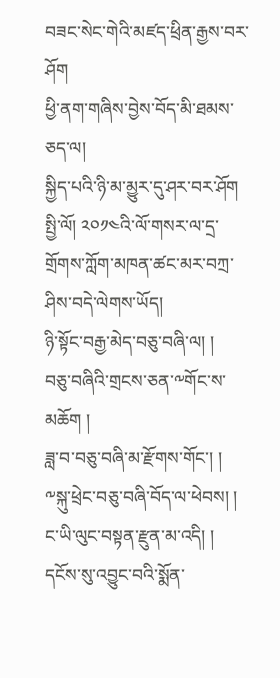བཟང་སེང་གེའི་མཛད་ཕྲིན་རྒྱས་བར་ཤོག
ཕྱི་ནག་གཞིས་བྱེས་བོད་མི་ཐམས་ཅད་ལ།
སྐྱིད་པའི་ཉི་མ་མྱུར་དུ་ཤར་བར་ཤོག
སྤྱི་ལོ། ༢༠༡༤འི་ལོ་གསར་ལ་དྲ་གྲོགས་ཀློག་མཁན་ཚང་མར་བཀྲ་ཤིས་བདེ་ལེགས་ཡོད།
ཉི་སྟོང་བརྒྱ་མེད་བཅུ་བཞི་ལ། །
བཅུ་བཞིའི་གྲངས་ཅན་༸གོང་ས་མཆོག །
ཟླ་བ་བཅུ་བཞི་མ་རྫོགས་གོང་། །
༸སྐུ་ཕྲེང་བཅུ་བཞི་བོད་ལ་ཕེབས། །
ང་ཡི་ལུང་བསྟན་རྫུན་མ་འདི། །
དངོས་སུ་འབྱུང་བའི་སྨོན་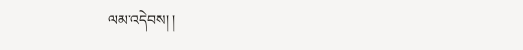ལམ་འདེབས། །